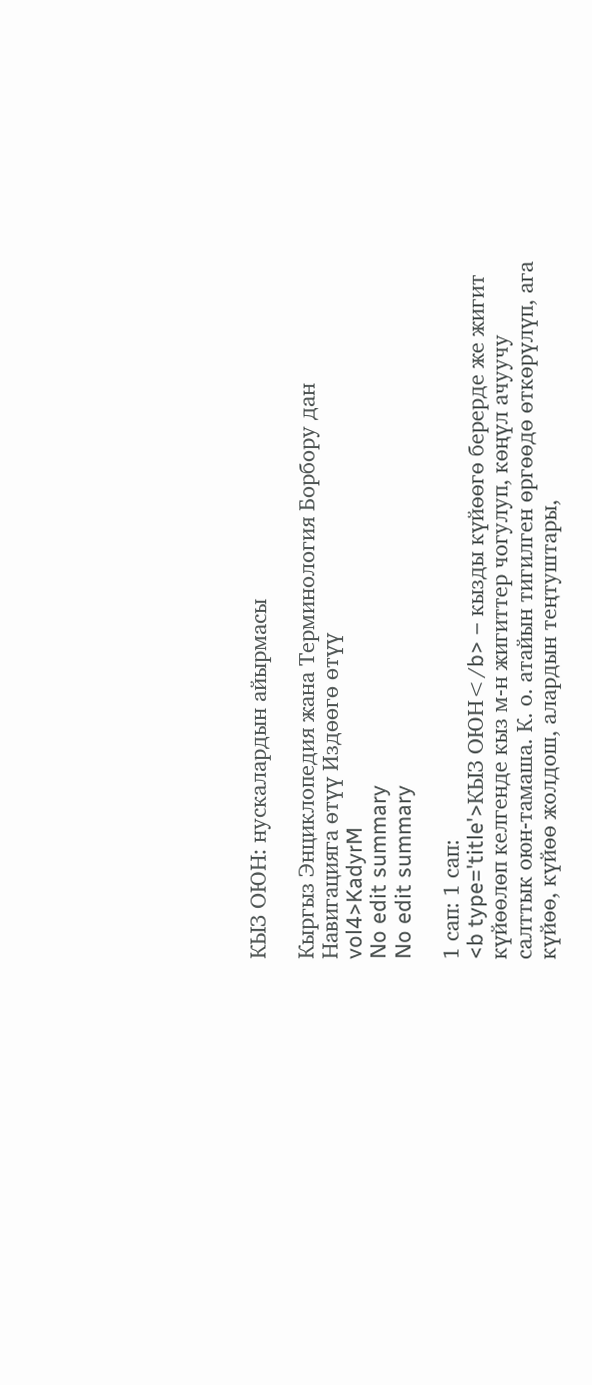КЫЗ ОЮН: нускалардын айырмасы

Кыргыз Энциклопедия жана Терминология Борбору дан
Навигацияга өтүү Издөөгө өтүү
vol4>KadyrM
No edit summary
No edit summary

1 сап: 1 сап:
<b type='title'>КЫЗ ОЮН</b> – кызды күйөөгө берерде же жигит күйөөлөп келгенде кыз м-н жигиттер чогулуп, көңүл ачуучу салттык оюн-тамаша. К. о. атайын тигилген өргөөдө өткөрүлүп, ага күйөө, күйөө жолдош, алардын теңтуштары,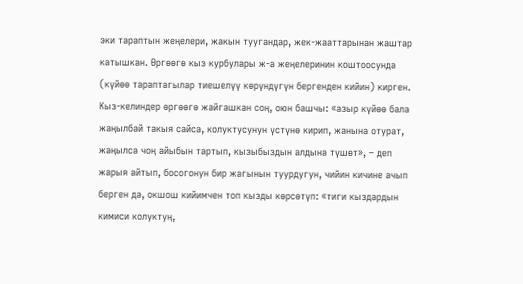эки тараптын жеңелери, жакын туугандар, жек-жааттарынан жаштар катышкан. Өргөөгө кыз курбулары ж-а жеңелеринин коштоосунда (күйөө тараптагылар тиешелүү көрүндүгүн бергенден кийин) кирген. Кыз-келиндер өргөөгө жайгашкан соң, оюн башчы: «азыр күйөө бала жаңылбай такыя сайса, колуктусунун үстүнө кирип, жанына отурат, жаңылса чоң айыбын тартып, кызыбыздын алдына түшөт», – деп жарыя айтып, босогонун бир жагынын туурдугун, чийин кичине ачып берген да, окшош кийимчен топ кызды көрсөтүп: «тиги кыздардын кимиси колуктуң,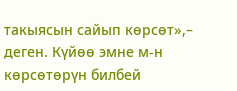такыясын сайып көрсөт»,– деген. Күйөө эмне м-н көрсөтөрүн билбей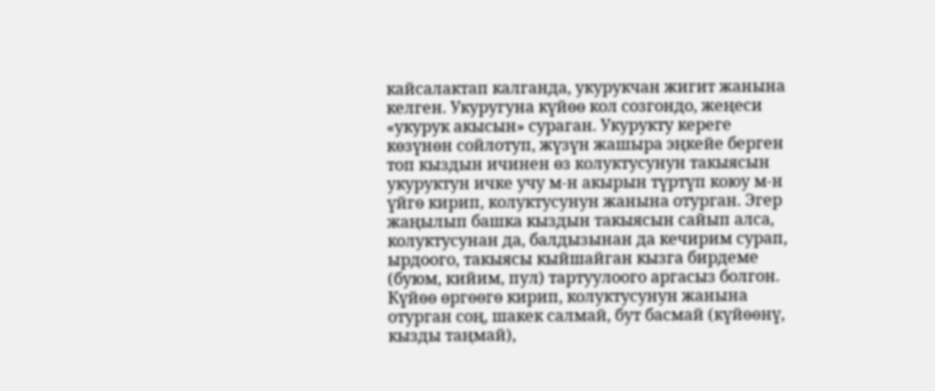кайсалактап калганда, укурукчан жигит жанына келген. Укуругуна күйөө кол созгондо, жеңеси «укурук акысын» сураган. Укурукту кереге көзүнөн сойлотуп, жүзүн жашыра эңкейе берген топ кыздын ичинен өз колуктусунун такыясын укуруктун ичке учу м-н акырын түртүп коюу м-н үйгө кирип, колуктусунун жанына отурган. Эгер жаңылып башка кыздын такыясын сайып алса, колуктусунан да, балдызынан да кечирим сурап, ырдоого, такыясы кыйшайган кызга бирдеме (буюм, кийим, пул) тартуулоого аргасыз болгон. Күйөө өргөөгө кирип, колуктусунун жанына отурган соң, шакек салмай, бут басмай (күйөөнү, кызды таңмай),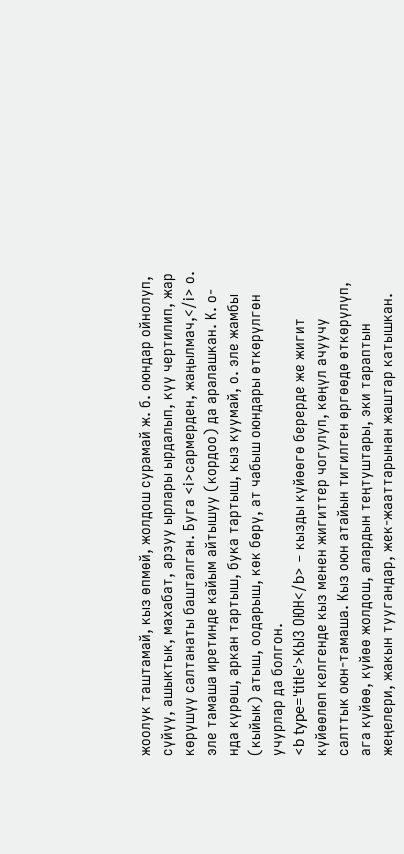жоолук таштамай, кыз өпмөй, жолдош сурамай ж. б. оюндар ойнолуп, сүйүү, ашыктык, махабат, арзуу ырлары ырдалып, күү чертилип, жар көрүшүү салтанаты башталган. Буга <i>сармерден, жаңылмач,</i> о. эле тамаша иретинде кайым айтышуу (кордоо) да аралашкан. К. о-нда күрөш, аркан тартыш, бука тартыш, кыз куумай, о. эле жамбы (кыйык) атыш, оодарыш, көк бөрү, ат чабыш оюндары өткөрүлгөн учурлар да болгон.
<b type='title'>КЫЗ ОЮН</b> – кызды күйөөгө берерде же жигит күйөөлөп келгенде кыз менен жигиттер чогулуп, көңүл ачуучу салттык оюн-тамаша. Кыз оюн атайын тигилген өргөөдө өткөрүлүп, ага күйөө, күйөө жолдош, алардын теңтуштары, эки тараптын жеңелери, жакын туугандар, жек-жааттарынан жаштар катышкан.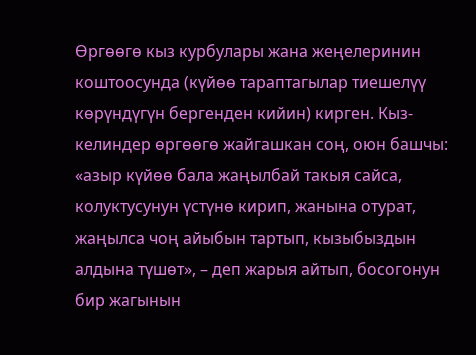Өргөөгө кыз курбулары жана жеңелеринин коштоосунда (күйөө тараптагылар тиешелүү көрүндүгүн бергенден кийин) кирген. Кыз-келиндер өргөөгө жайгашкан соң, оюн башчы: «азыр күйөө бала жаңылбай такыя сайса, колуктусунун үстүнө кирип, жанына отурат, жаңылса чоң айыбын тартып, кызыбыздын алдына түшөт», – деп жарыя айтып, босогонун бир жагынын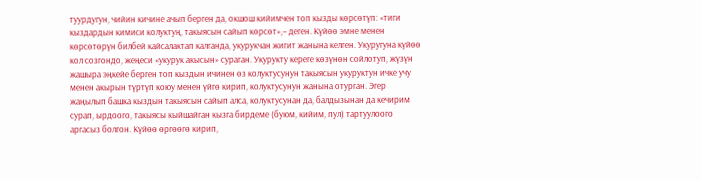туурдугун, чийин кичине ачып берген да, окшош кийимчен топ кызды көрсөтүп: «тиги кыздардын кимиси колуктуң, такыясын сайып көрсөт»,– деген. Күйөө эмне менен көрсөтөрүн билбей кайсалактап калганда, укурукчан жигит жанына келген. Укуругуна күйөө кол созгондо, жеңеси «укурук акысын» сураган. Укурукту кереге көзүнөн сойлотуп, жүзүн жашыра эңкейе берген топ кыздын ичинен өз колуктусунун такыясын укуруктун ичке учу менен акырын түртүп коюу менен үйгө кирип, колуктусунун жанына отурган. Эгер жаңылып башка кыздын такыясын сайып алса, колуктусунан да, балдызынан да кечирим сурап, ырдоого, такыясы кыйшайган кызга бирдеме (буюм, кийим, пул) тартуулоого аргасыз болгон. Күйөө өргөөгө кирип,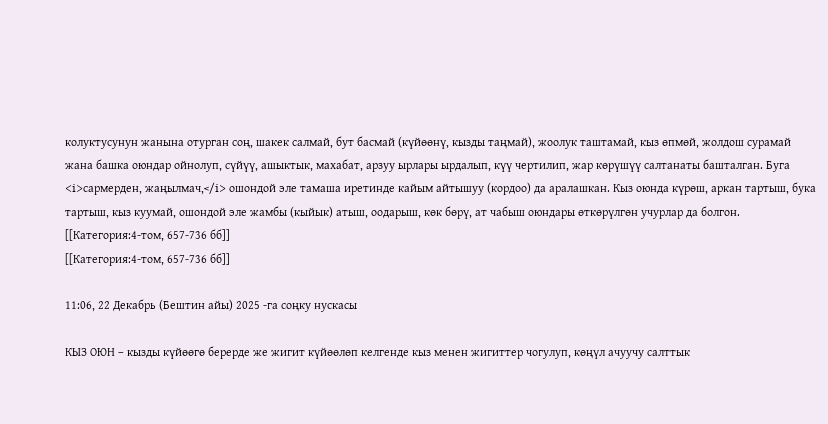колуктусунун жанына отурган соң, шакек салмай, бут басмай (күйөөнү, кызды таңмай), жоолук таштамай, кыз өпмөй, жолдош сурамай жана башка оюндар ойнолуп, сүйүү, ашыктык, махабат, арзуу ырлары ырдалып, күү чертилип, жар көрүшүү салтанаты башталган. Буга <i>сармерден, жаңылмач,</i> ошондой эле тамаша иретинде кайым айтышуу (кордоо) да аралашкан. Кыз оюнда күрөш, аркан тартыш, бука тартыш, кыз куумай, ошондой эле жамбы (кыйык) атыш, оодарыш, көк бөрү, ат чабыш оюндары өткөрүлгөн учурлар да болгон.
[[Категория:4-том, 657-736 бб]]
[[Категория:4-том, 657-736 бб]]

11:06, 22 Декабрь (Бештин айы) 2025 -га соңку нускасы

КЫЗ ОЮН – кызды күйөөгө берерде же жигит күйөөлөп келгенде кыз менен жигиттер чогулуп, көңүл ачуучу салттык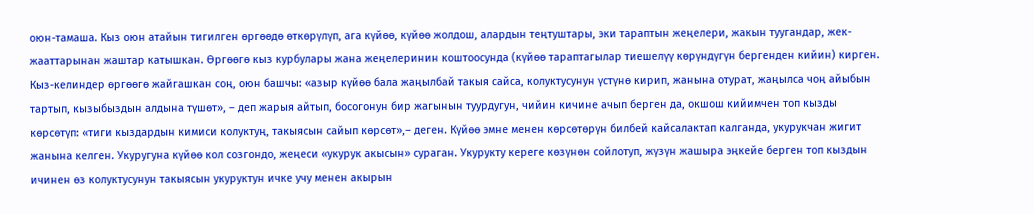оюн-тамаша. Кыз оюн атайын тигилген өргөөдө өткөрүлүп, ага күйөө, күйөө жолдош, алардын теңтуштары, эки тараптын жеңелери, жакын туугандар, жек-жааттарынан жаштар катышкан. Өргөөгө кыз курбулары жана жеңелеринин коштоосунда (күйөө тараптагылар тиешелүү көрүндүгүн бергенден кийин) кирген. Кыз-келиндер өргөөгө жайгашкан соң, оюн башчы: «азыр күйөө бала жаңылбай такыя сайса, колуктусунун үстүнө кирип, жанына отурат, жаңылса чоң айыбын тартып, кызыбыздын алдына түшөт», – деп жарыя айтып, босогонун бир жагынын туурдугун, чийин кичине ачып берген да, окшош кийимчен топ кызды көрсөтүп: «тиги кыздардын кимиси колуктуң, такыясын сайып көрсөт»,– деген. Күйөө эмне менен көрсөтөрүн билбей кайсалактап калганда, укурукчан жигит жанына келген. Укуругуна күйөө кол созгондо, жеңеси «укурук акысын» сураган. Укурукту кереге көзүнөн сойлотуп, жүзүн жашыра эңкейе берген топ кыздын ичинен өз колуктусунун такыясын укуруктун ичке учу менен акырын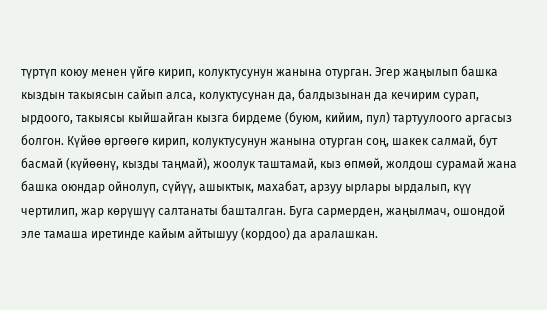түртүп коюу менен үйгө кирип, колуктусунун жанына отурган. Эгер жаңылып башка кыздын такыясын сайып алса, колуктусунан да, балдызынан да кечирим сурап, ырдоого, такыясы кыйшайган кызга бирдеме (буюм, кийим, пул) тартуулоого аргасыз болгон. Күйөө өргөөгө кирип, колуктусунун жанына отурган соң, шакек салмай, бут басмай (күйөөнү, кызды таңмай), жоолук таштамай, кыз өпмөй, жолдош сурамай жана башка оюндар ойнолуп, сүйүү, ашыктык, махабат, арзуу ырлары ырдалып, күү чертилип, жар көрүшүү салтанаты башталган. Буга сармерден, жаңылмач, ошондой эле тамаша иретинде кайым айтышуу (кордоо) да аралашкан.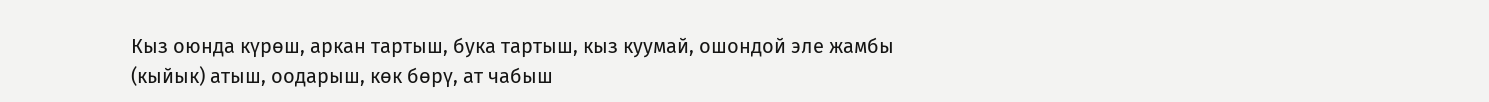Кыз оюнда күрөш, аркан тартыш, бука тартыш, кыз куумай, ошондой эле жамбы (кыйык) атыш, оодарыш, көк бөрү, ат чабыш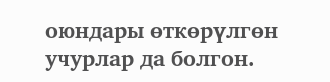оюндары өткөрүлгөн учурлар да болгон.